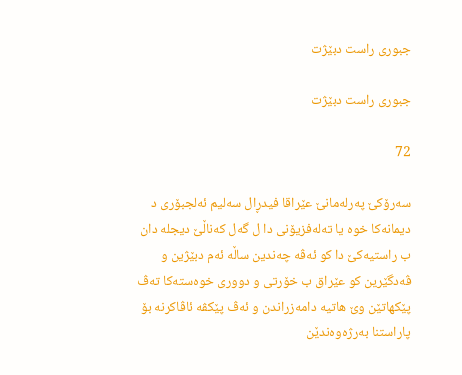جبوری راست دبێژت

جبوری راست دبێژت

72

سه‌رۆكێ په‌رله‌مانێ عێراقا فیدڕال سه‌لیم ئه‌لجبۆری د دیمانه‌كا خوه‌ یا ته‌له‌فزیۆنی دا ل گه‌ل كه‌ناڵێ دیجله‌ دان ب راستیه‌كێ دا كو ئه‌ڤه‌ چه‌ندین ساڵه‌ ئه‌م دبێژین و ڤه‌دگێرین كو عێراق ب خۆرتی و دووری خوه‌سته‌كا ته‌ڤ پێكهاتێن وێ هاتیه‌ دامه‌زراندن و ئه‌ڤ پێكڤه‌ ئاڤاكرنه‌ بۆ پاراستنا به‌رژه‌وه‌ندێن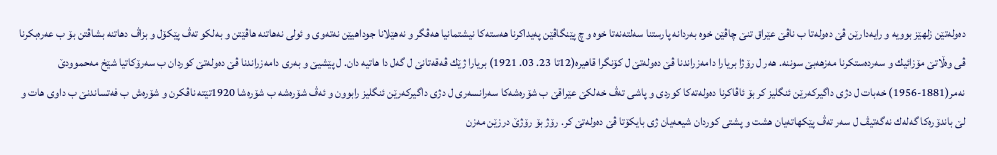ده‌وله‌تێن زلهێز بوویه‌ و رایه‌دارێن ڤێ ده‌وله‌تا ب ناڤێ عێراق تنێ چاڤێن خوه‌ به‌ردانه‌ پارستنا سه‌لته‌نه‌تا خوه‌ و چ پێنگاڤێن په‌یداكرنا هه‌سته‌كا نیشتمانیا هه‌ڤگر و نه‌هێلانا جوداهیێن نه‌ته‌وی و ئولی نه‌هاتنه‌ هاڤێتن و به‌لكو ته‌ڤ پێكۆل و بزاڤ دهاتنه‌ بشاڤتن بۆ ب عه‌ره‌بكرنا ڤی وه‌ڵاتێ مۆزائیك و سه‌رده‌ستكرنا مه‌زهه‌بێ سوننه‌. هه‌ر ل رۆژا بریارا دامه‌زراندنا ڤێ ده‌وله‌تێ ل كۆنگرا قاهیره‌(12تا 23. 03. 1921) بریارا ژێك ڤه‌قه‌تانێ ل گه‌ل دا هاتیه‌ دان. ل پێشیێ و به‌ری دامه‌زراندنا ڤێ ده‌وله‌تێ كوردان ب سه‌رۆكاتیا شێخ مه‌حموودێ نه‌مر(1881-1956) خه‌بات ل دژی داگیركه‌رێن ئنگلیز كر بۆ ئاڤاكرنا ده‌وله‌ته‌كا كوردی و پاشی ته‌ڤ خه‌لكێ عێراقێ ب شۆره‌شه‌كا سه‌رانسه‌ری ل دژی داگیركه‌رێن ئنگلیز رابوون و ئه‌ڤ شۆره‌شه‌ ب شۆره‌شا 1920تێته‌ ناڤكرن و شۆره‌ش ب فه‌تساندنێ ب داوی هات و لێ باندۆره‌كا گه‌له‌ك نه‌گه‌تیڤ ل سه‌ر ته‌ڤ پێكهاته‌یان هشت و پشتی كوردان شیعه‌یان ژی بایكۆتا ڤێ ده‌وله‌تێ كر. رۆژ بۆ رۆژێ درزێن مه‌زن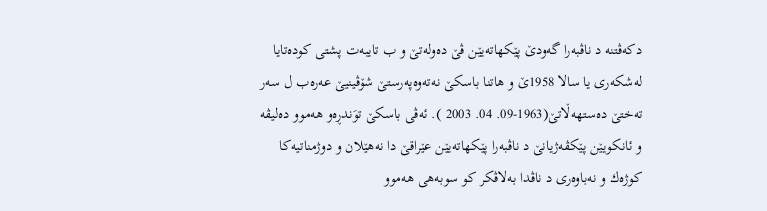دكه‌ڤتنه‌ د ناڤبه‌را گه‌ودێ پێكهاته‌یێن ڤێ ده‌وله‌تێ و ب تایبه‌ت پشتی كوده‌تایا له‌شكه‌ری یا سالا 1958ێ و هاتنا باسكێ نه‌ته‌وه‌په‌رستێ شۆڤینیێ عه‌ره‌ب ل سه‌ر ته‌ختێ ده‌ستهه‌ڵاتێ(1963-09. 04. 2003 ). ئه‌ڤی باسكێ توَندڕه‌و هه‌موو ده‌لیڤه‌ و ئانكویێن پێكڤه‌ژیانێ د ناڤبه‌را پێكهاته‌یێن عێراقێ دا نه‌هێلان و دوژمناتیه‌كا كوژه‌ك و نه‌باوه‌ری د ناڤدا به‌لاڤكر كو سوبه‌هی هه‌موو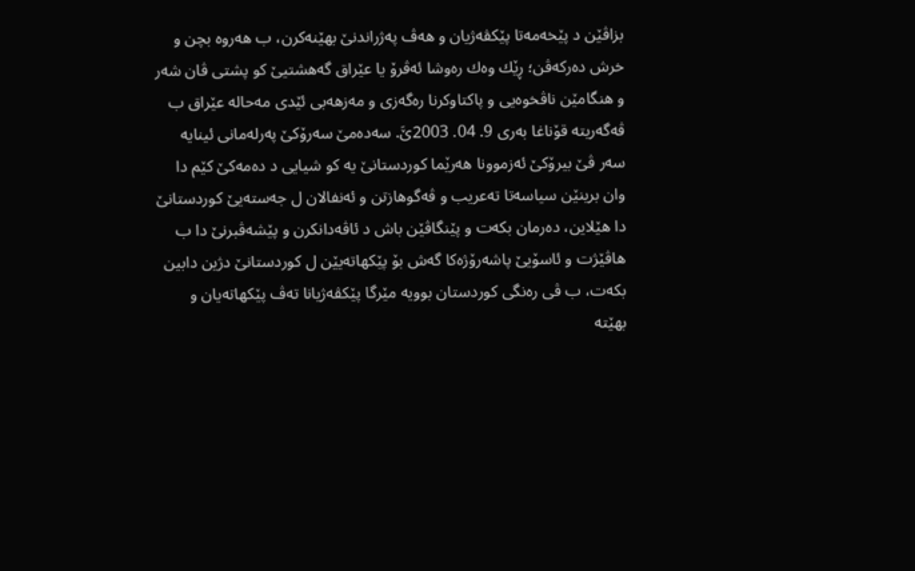بزاڤێن د پێخه‌مه‌تا پێكڤه‌ژیان و هه‌ڤ په‌ژراندنێ بهێنه‌كرن، ب هه‌روه‌ بچن و خرش ده‌ركه‌ڤن؛ ڕێك وه‌ك ره‌وشا ئه‌ڤرۆ یا عێراق گه‌هشتیێ كو پشتی ڤان شه‌ر و هنگامێن ناڤخوه‌یی و پاكتاوكرنا ره‌گه‌زی و مه‌زهه‌بی ئێدی مه‌حاله‌ عێراق ب ڤه‌گه‌ریته‌ قۆناغا به‌ری 9. 04. 2003ێَ. سه‌ده‌مێ سه‌رۆكێ په‌رله‌مانی ئینایه‌ سه‌ر ڤێ بیرۆكێ ئه‌زموونا هه‌رێما كوردستانێ یه‌ كو شیایی د ده‌مه‌كێ كێم دا وان برینێن سیاسه‌تا ته‌عریب و ڤه‌گوهازتن و ئه‌نفالان ل جه‌سته‌یێ كوردستانێ دا هێلاین، ده‌رمان بكه‌ت و پێنگاڤێن باش د ئاڤه‌دانكرن و پێشه‌ڤبرنێ دا ب هاڤێژت و ئاسۆیێ پاشه‌رۆژه‌كا گه‌ش بۆ پێكهاته‌یێن ل كوردستانێ دژین دابین بكه‌ت، ب ڤی ره‌نگی كوردستان بوویه‌ مێرگا پێكڤه‌ژیانا ته‌ڤ پێكهاته‌یان و بهێته‌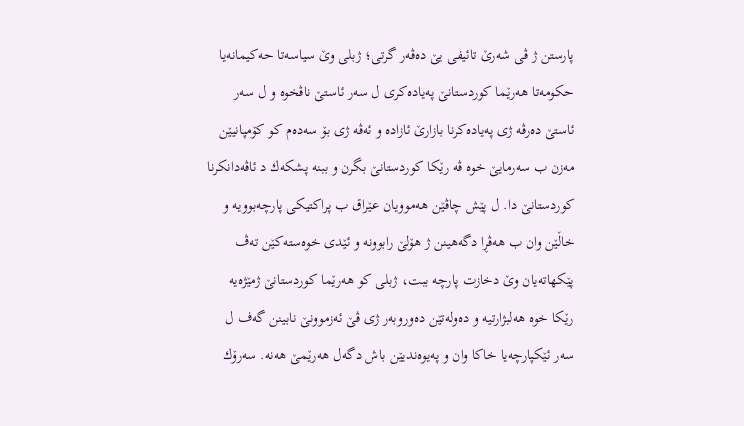پارستن ژ ڤی شه‌رێ تائیفی یێ ده‌ڤه‌ر گرتی؛ ژبلی وێ سیاسه‌تا حه‌كیمانه‌یا حكومه‌تا هه‌رێما كوردستانێ په‌یاده‌كری ل سه‌ر ئاستێ ناڤخوه‌ و ل سه‌ر ئاستێ ده‌رڤه‌ ژی په‌یاده‌كرنا بازارێ ئازاده‌ و ئه‌ڤه‌ ژی بۆ سه‌ده‌م كو كۆمپانیێن مه‌زن ب سه‌رمایێ خوه‌ ڤه‌ رێكا كوردستانێ بگرن و ببنه‌ پشكه‌ك د ئاڤه‌دانكرنا كوردستانێ دا. ل پێش چاڤێن هه‌موویان عێراق ب پراكتیكی پارچه‌بوویه‌ و خاڵێن وان ب هه‌ڤڕا دگه‌هینن ژ هۆلێ رابوونه‌ و ئێدی خوه‌سته‌كێن ته‌ڤ پێكهاته‌یان وێ دخازت پارچه‌ ببت، ژبلی كو هه‌رێما كوردستانێ ژمێژه‌یه‌ رێكا خوه‌ هه‌لبژارتیه‌ و ده‌وله‌تێن ده‌وروبه‌ر ژی ڤێ ئه‌زموونێ نابینن گه‌ف ل سه‌ر ئێكپارچه‌یا خاكا وان و په‌یوه‌ندیێن باش دگه‌ل هه‌رێمێ هه‌نه‌. سه‌رۆك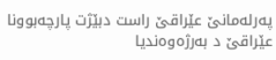په‌رله‌مانێ عێراقێ راست دبێژت پارچه‌بوونا عێراقێ د به‌رژه‌وه‌ندیا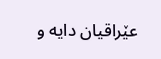عێراقیان دایه‌ و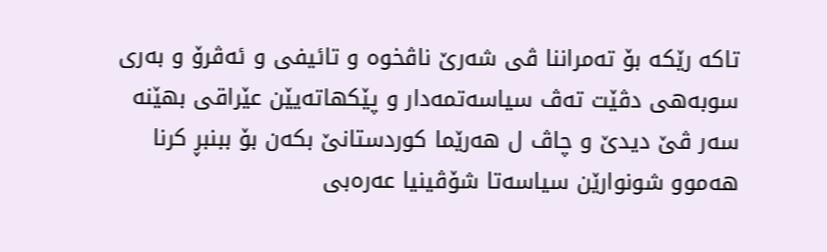تاكه‌ رێكه‌ بۆ ته‌مراننا ڤی شه‌رێ ناڤخوه‌ و تائیفی و ئه‌ڤرۆ و به‌ری سوبه‌هی دڤێت ته‌ڤ سیاسه‌تمه‌دار و پێكهاته‌یێن عێراقی بهێنه‌ سه‌ر ڤێ دیدێ و چاڤ ل هه‌رێما كوردستانێ بكه‌ن بۆ ببنبڕ كرنا هه‌موو شونوارێن سیاسه‌تا شۆڤینیا عه‌ره‌بی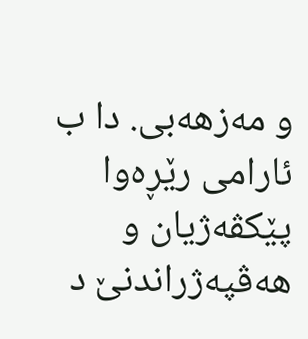و مه‌زهه‌بی. دا ب ئارامی رێڕه‌وا پێكڤه‌ژیان و هه‌ڤپه‌ژراندنێ د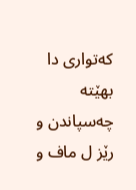كه‌تواری دا بهێته‌ چه‌سپاندن و رێز ل ماف و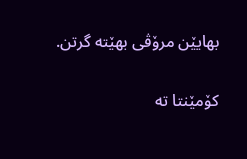بهایێن مرۆڤی بهێته‌ گرتن.

کۆمێنتا تە